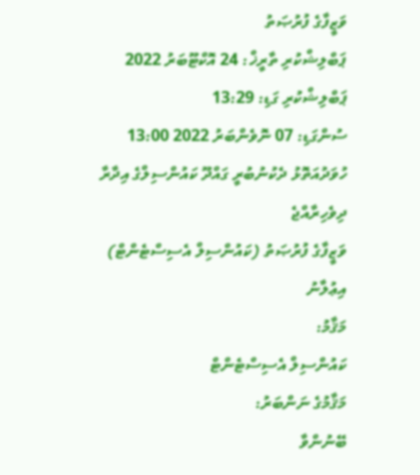ވަޒީފާގެ ފުރުޞަތު
ޕަބްލިޝްކުރި ތާރީޚް: 24 އޮކްޓޫބަރު 2022
ޕަބްލިޝްކުރި ގަޑި: 13:29
ސުންގަޑި: 07 ނޮވެންބަރު 2022 13:00
ހުވަދުއަތޮޅު ދެކުނުބުރީ ގައްދޫ ކައުންސިލްގެ އިދާރާ
ދިވެހިރާއްޖެ
ވަޒީފާގެ ފުރުޞަތު (ކައުންސިލް އެސިސްޓެންޓް)
އިޢުލާނު
މަޤާމު:
ކައުންސިލް އެސިސްޓެންޓް
މަޤާމުގެ ނަންބަރު:
ބޭނުންވާ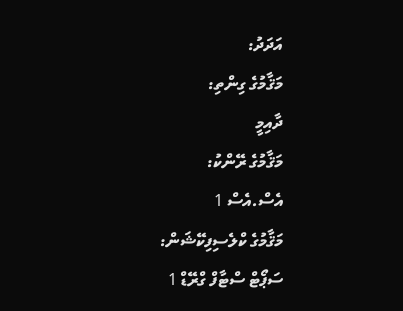އަދަދު:
މަޤާމުގެ ގިންތި:
ދާއިމީ
މަޤާމުގެ ރޭންކު:
އެސް.އެސް 1
މަޤާމުގެ ކްލެސިފިކޭޝަން:
ސަޕޯޓް ސްޓާފް ގްރޭޑް 1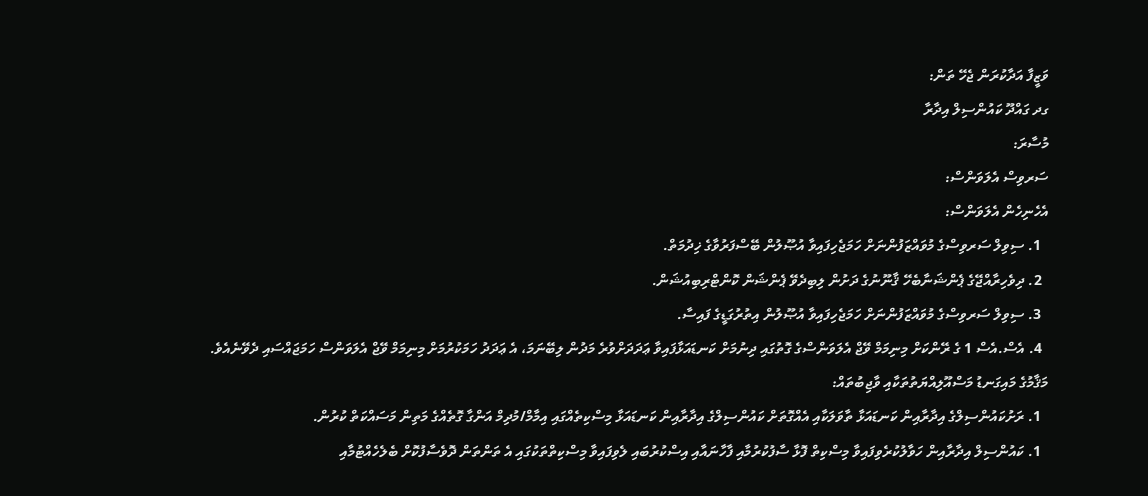ވަޒީފާ އަދާކުރަން ޖެހޭ ތަން:
ގދ ގައްދޫ ކައުންސިލް އިދާރާ
މުސާރަ:
ސަރވިސް އެލަވަންސް:
އެހެނިހެން އެލަވަންސް:
  1. ސިވިލް ސަރވިސްގެ މުވައްޒަފުންނަށް ހަމަޖެހިފައިވާ އުޞޫލުން ބޭސްފަރުވާގެ ޚިދުމަތް.
  2. ދިވެހިރާއްޖޭގެ ޕެންޝަނާބެހޭ ޤާނޫނުގެ ދަށުން ލިބިދެވޭ ޕެންޝަން ކޮންޓްރިބިއުޝަން.
  3. ސިވިލް ސަރވިސްގެ މުވައްޒަފުންނަށް ހަމަޖެހިފައިވާ އުޞޫލުން އިތުރުގަޑީގެ ފައިސާ.
  4. އެސް.އެސް 1 ގެ ރޭންކަށް މިނިމަމް ވޭޖް އެލަވަންސްގެ ގޮތުގައި ދިނުމަށް ކަނޑައަޅާފައިވާ ޢަދަދަށްވުރެ މަދުން ލިބޭނަމަ، އެ ޢަދަދު ހަމަކުރުމަށް މިނިމަމް ވޭޖް އެލަވަންސް ހަމަޖައްސައި ދެވޭނެއެވެ.
މަޤާމުގެ މައިގަނޑު މަސްއޫލިއްޔަތުތަކާއި ވާޖިބުތައް:
  1. ރަށުކައުންސިލްގެ އިދާރާއިން ކަނޑައަޅާ ތާވަލަކާއި އެއްގޮތަށް ކައުންސިލްގެ އިދާރާއިން ކަނޑައަޅާ މިސްކިތެއްގައި އިމާމް/މުދިމް އަންގާ ގޮތެއްގެ މަތިން މަސައްކަތް ކުރުން.
  1. ކައުންސިލް އިދާރާއިން ހަވާލުކުރެވިފައިވާ މިސްކިތް ފޮޅާ ސާފުކުރުމާއި ފާހާނައާއި އިސްކުރުބައި ލެވިފައިވާ މިސްކިތްތަކުގައި އެ ތަންތަން ދޮވެސާފުކޮށް ބެލެހެއްޓުމާއި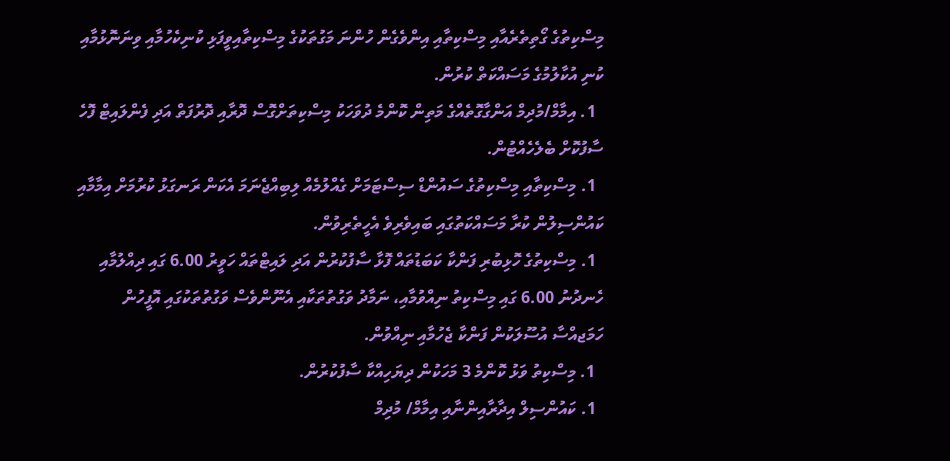މިސްކިތުގެ ގޯތިތެރެއާއި މިސްކިތާއި އިންވެގެން ހުންނަ މަގުތަކުގެ މިސްކިތާއިވީފަޅި ކުނިކެހުމާއި ވިނަނޮޅުމާއި ކުނި އުކާލުމުގެ މަސައްކަތް ކުރުން.
  1. އިމާމް/މުދިމް އަންގާގޮތެއްގެ މަތިން ކޮންމެ ދުވަހަކު މިސްކިތަށްގޮސް ދޮރާއި ދޮރުފަތް އަދި ފެންލައިޓް ފޮހެ ސާފުކޮށް ބެލެހެއްޓުން.
  1. މިސްކިތާއި މިސްކިތުގެ ސައުންޑް ސިސްޓަމަށް ގެއްލުމެއް ލިބިއްޖެނަމަ އެކަން ރަނގަޅު ކުރުމަށް އިމާމާއި ކައުންސިލުން ކުރާ މަސައްކަތުގައި ބައިވެރިވެ އެހީތެރިވުން.
  1. މިސްކިތުގެ ހޮޅިބުރި ފަންކާ ކަބަޑުތައް ފޮޅާ ސާފުކުރުން އަދި ލައިޓްތައް ހަވީރު 6.00 ގައި ދިއްލުމާއި ހެނދުނު 6.00 ގައި މިސްކިތު ނިއްވުމާއި، ނަމާދު ވަގުތުތަކާއި އެނޫންވެސް ވަގުތުތަކުގައި އޮފީހުން ހަމަޖއްސާ އުސޫލަކުން ފަންކާ ޖެހުމާއި ނިއްވުން.
  1. މިސްކިތު ވަޅު ކޮންމެ 3 މަހަކުން ދިޔަހިއްކާ ސާފުކުރުން.
  1. ކައުންސިލް އިދާރާއިންނާއި އިމާމް/ މުދިމް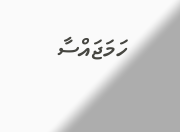ހަމަޖައްސާ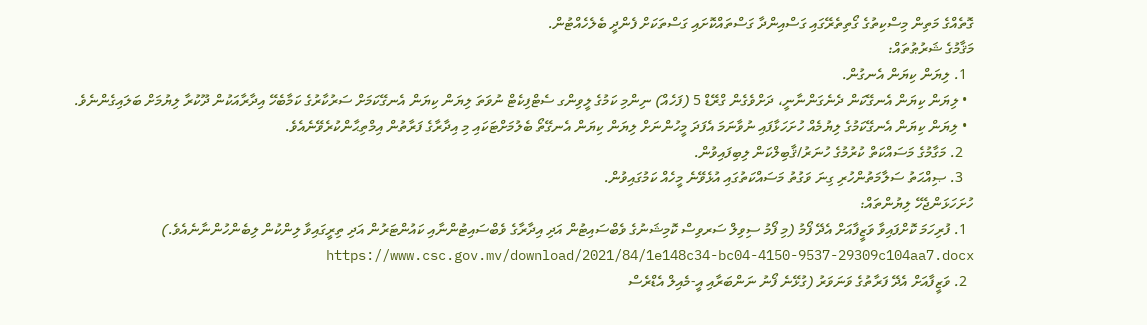ގޮތެއްގެ މަތިން މިސްކިތުގެ ގޯތިތެރޭގައި ގަސްއިންދާ ގަސްތައްކޮށައި ގަސްތަކަށް ފެންދީ ބެލެހެއްޓުން.
މަޤާމުގެ ޝަރުޠުތައް:
  1. ލިޔަން ކިޔަން އެނގުން.
  • ލިޔަން ކިޔަން އެނގޭކަން ދެނެގަންނާނީ، ދަށްވެގެން ގްރޭޑް 5 (ފަހެއް) ނިންމި ކަމުގެ ލީވިންގ ސެޓްފިކެޓް ނުވަތަ ލިޔަން ކިޔަން އެނގޭކަމަށް ސަރުކާރުގެ ކަމާބެހޭ އިދާރާއަކުން ދޫކުރާ ލިޔުމަށް ބަލައިގެންނެވެ.
  • ލިޔަން ކިޔަން އެނގޭކަމުގެ ލިޔުމެއް ހުށަހަޅާފައި ނުވާނަމަ އެފަދަ މީހުންނަށް ލިޔަން ކިޔަން އެނގޭތޯ ބެލުމަށްޓަކައި މި އިދާރާގެ ފަރާތުން އިމްތިޙާންކުރެވޭނެއެވެ.
   2. މަގާމުގެ މަސައްކަތް ކުރުމުގެ ހުނަރު/ޤާބިލްކަން ލިބިފައިވުން.
   3. ޞިއްޙަތު ސަލާމަތުންހުރި ގިނަ ވަގުތު މަސައްކަތުގައި އުޅެވޭނެ މީހެއް ކަމުގައިވުން.
ހުށަހަޅަންޖެހޭ ލިޔުންތައް:
  1. ފުރިހަމަ ކޮށްފައިވާ ވަޒީފާއަށް އެދޭ ފޯމު (މި ފޯމު ސިވިލް ސަރވިސް ކޮމިޝަނުގެ ވެބްސައިޓުން އަދި އިދާރާގެ ވެބްސައިޓުންނާއި ކައުންޓަރުން އަދި ތިރީގައިވާ ލިންކުން ލިބެންހުންނާނެއެވެ.)  https://www.csc.gov.mv/download/2021/84/1e148c34-bc04-4150-9537-29309c104aa7.docx
  2. ވަޒީފާއަށް އެދޭ ފަރާތުގެ ވަނަވަރު (ގުޅޭނެ ފޯނު ނަންބަރާއި އީ-މެއިލް އެޑްރެސް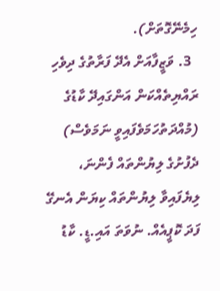ހިމެނޭގޮތަށް).
  3. ވަޒީފާއަށް އެދޭ ފަރާތުގެ ދިވެހި ރައްޔިތެއްކަން އަންގައިދޭ ކާޑުގެ (މުއްދަތުހަމަވެފައިވީ ނަމަވެސް) ދެފުށުގެ ލިޔުންތައް ފެންނަ، ލިޔެފައިވާ ލިޔުންތައް ކިޔަން އެނގޭ ފަދަ ކޮޕީއެއް. ނުވަތަ އައި.ޑީ. ކާޑު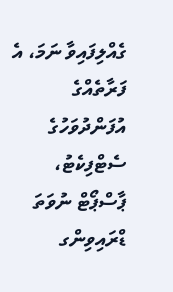ގެއްލިފައިވާ ނަމަ، އެ ފަރާތެއްގެ އުފަންދުވަހުގެ ސެޓްފިކެޓު، ޕާސްޕޯޓް ނުވަތަ ޑްރައިވިންގ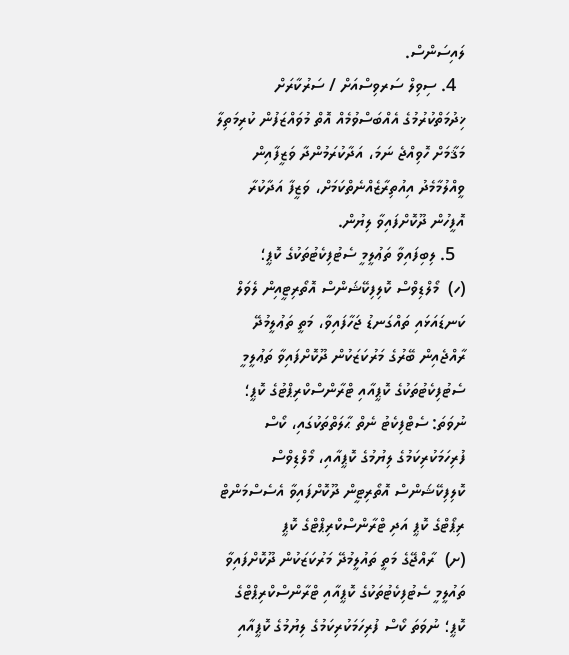ލައިސަންސް.
  4. ސިވިލް ސަރވިސްއަށް / ސަރުކާރަށް ޚިދުމަތްކުރުމުގެ އެއްބަސްވުމެއް އޮތް މުވައްޒަފުން ކުރިމަތިލާ މަޤާމަށް ހޮވިއްޖެ ނަމަ، އަދާކުރަމުންދާ ވަޒީފާއިން ވީއްލުމާމެދު އިއުތިރާޒެއްނެތްކަމަށް، ވަޒީފާ އަދާކުރާ އޮފީހުން ދޫކޮށްފައިވާ ލިޔުން.
  5. ލިބިފައިވާ ތަޢުލީމީ ސެޓުފިކެޓުތަކުގެ ކޮޕީ؛
(ހ)  މޯލްޑިވްސް ކޮލިފިކޭޝަންސް އޮތޯރިޓީއިން ލެވަލް ކަނޑައަޅައި ތައްގަނޑު ޖަހާފައިވާ، މަތީ ތަޢުލީމުދޭ ރާއްޖެއިން ބޭރުގެ މަރުކަޒަކުން ދޫކޮށްފައިވާ ތަޢުލީމީ ސެޓުފިކެޓުތަކުގެ ކޮޕީއާއި ޓްރާންސްކްރިޕްޓުގެ ކޮޕީ؛ ނުވަތަ: ސެޓްފިކެޓު ނެތް ޙާލަތްތަކުގައި، ކޯސް ފުރިހަމަކުރިކަމުގެ ލިޔުމުގެ ކޮޕީއާއި، މޯލްޑިވްސް ކޮލިފިކޭޝަންސް އޮތޯރިޓީން ދޫކޮށްފައިވާ އެސެސްމަންޓް ރިޕޯޓްގެ ކޮޕީ އަދި ޓްރާންސްކްރިޕްޓްގެ ކޮޕީ
(ށ)  ރާއްޖޭގެ މަތީ ތައުލީމުދޭ މަރުކަޒަކުން ދޫކޮށްފައިވާ ތައުލީމީ ސެޓުފިކެޓުތަކުގެ ކޮޕީއާއި ޓްރާންސްކްރިޕްޓްގެ ކޮޕީ؛ ނުވަތަ ކޯސް ފުރިހަމަކުރިކަމުގެ ލިޔުމުގެ ކޮޕީއާއި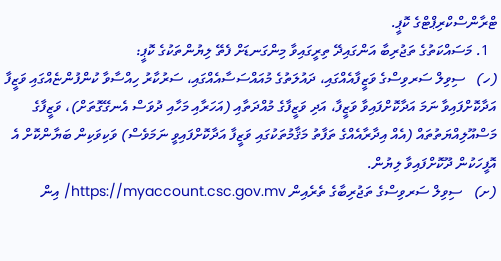ޓްރާންސްކްރިޕްޓްގެ ކޮޕީ.
  1. މަސައްކަތުގެ ތަޖުރިބާ އަންގައިދޭ ތިރީގައިވާ މިންގަނޑަށް ފެތޭ ލިޔުންތަކުގެ ކޮޕީ:
(ހ)   ސިވިލް ސަރވިސްގެ ވަޒީފާއެއްގައި، ދައުލަތުގެ މުއައްސަސާއެއްގައި، ސަރުކާރު ހިއްސާވާ ކުންފުންޏެއްގައި ވަޒީފާ އަދާކޮށްފައިވާ ނަމަ އަދާކޮށްފައިވާ ވަޒީފާ، އަދި ވަޒީފާގެ މުއްދަތާއި (އަހަރާއި މަހާއި ދުވަސް އެނގޭގޮތަށް)، ވަޒީފާގެ މަސްއޫލިއްޔަތުތައް (އެއް އިދާރާއެއްގެ ތަފާތު މަޤާމުތަކުގައި ވަޒީފާ އަދާކޮށްފައިވީ ނަމަވެސް) ވަކިވަކިން ބަޔާންކޮށް އެ އޮފީހަކުން ދޫކޮށްފައިވާ ލިޔުން.
(ށ)   ސިވިލް ސަރވިސްގެ ތަޖުރިބާގެ ތެރެއިން https://myaccount.csc.gov.mv/ އިން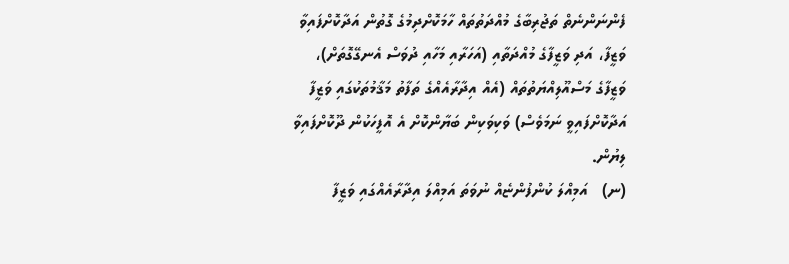ފެންނަންނެތް ތަޖުރިބާގެ މުއްދަތުތައް ހާމަކޮށްދިމުގެ ގޮތުން އަދާކޮށްފައިވާ ވަޒީފާ، އަދި ވަޒީފާގެ މުއްދަތާއި (އަހަރާއި މަހާއި ދުވަސް އެނގޭގޮތަށް)، ވަޒީފާގެ މަސްއޫލިއްޔަތުތައް (އެއް އިދާރާއެއްގެ ތަފާތު މަޤާމުތަކުގައި ވަޒީފާ އަދާކޮށްފައިވީ ނަމަވެސް) ވަކިވަކިން ބަޔާންކޮށް އެ އޮފީހަކުން ދޫކޮށްފައިވާ ލިޔުން.
(ނ)   އަމިއްލަ ކުންފުންޏެއް ނުވަތަ އަމިއްލަ އިދާރާއެއްގައި ވަޒީފާ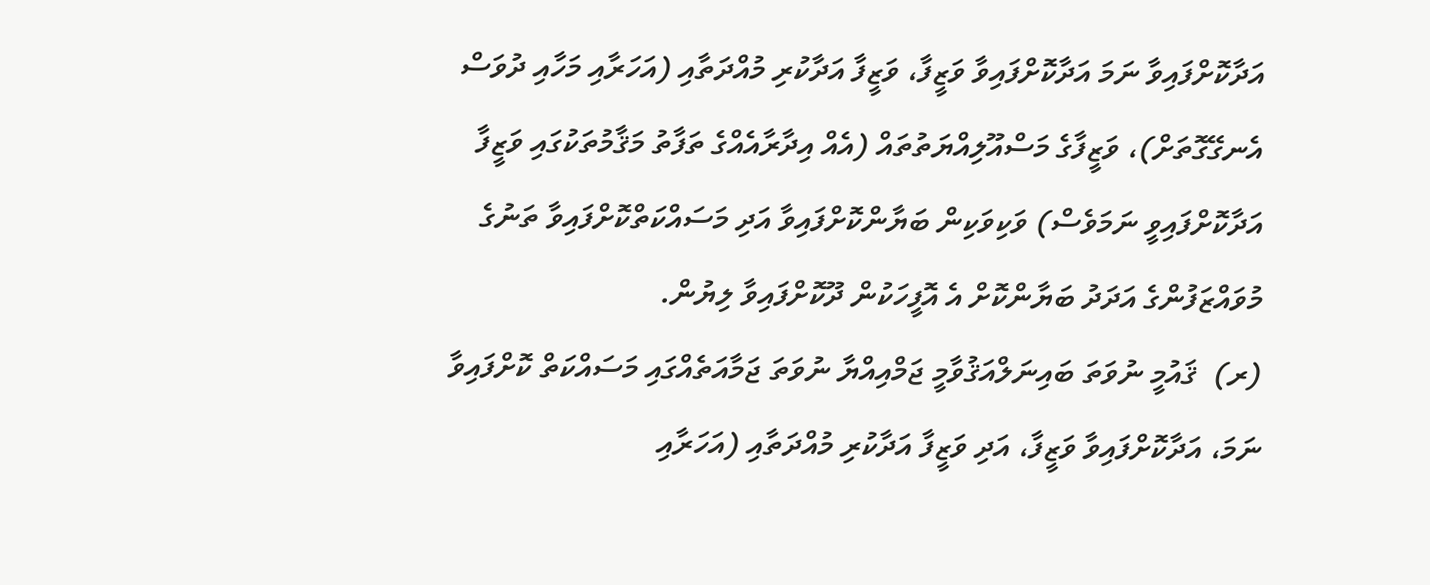އަދާކޮށްފައިވާ ނަމަ އަދާކޮށްފައިވާ ވަޒީފާ، ވަޒީފާ އަދާކުރި މުއްދަތާއި (އަހަރާއި މަހާއި ދުވަސް އެނގޭގޮތަށް)، ވަޒީފާގެ މަސްއޫލިއްޔަތުތައް (އެއް އިދާރާއެއްގެ ތަފާތު މަޤާމުތަކުގައި ވަޒީފާ އަދާކޮށްފައިވީ ނަމަވެސް) ވަކިވަކިން ބަޔާންކޮށްފައިވާ އަދި މަސައްކަތްކޮށްފައިވާ ތަނުގެ މުވައްޒަފުންގެ އަދަދު ބަޔާންކޮށް އެ އޮފީހަކުން ދޫކޮށްފައިވާ ލިޔުން.
(ރ)  ޤައުމީ ނުވަތަ ބައިނަލްއަޤުވާމީ ޖަމްއިއްޔާ ނުވަތަ ޖަމާއަތެއްގައި މަސައްކަތް ކޮށްފައިވާ ނަމަ، އަދާކޮށްފައިވާ ވަޒީފާ، އަދި ވަޒީފާ އަދާކުރި މުއްދަތާއި (އަހަރާއި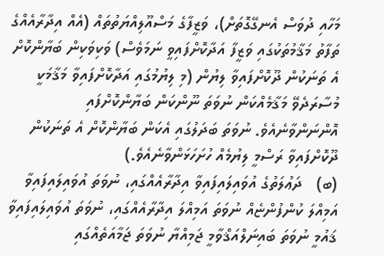މަހާއި ދުވަސް އެނގޭގޮތަށް)، ވަޒީފާގެ މަސްއޫލިއްޔަތުތައް (އެއް އިދާރާއެއްގެ ތަފާތު މަޤާމުތަކުގައި ވަޒީފާ އަދާކޮށްފައިވީ ނަމަވެސް) ވަކިވަކިން ބަޔާންކޮށް އެ ތަނަކުން ދޫކޮށްފައިވާ ލިޔުން (މި ލިޔުމުގައި އަދާކޮށްފައިވާ މަޤާމަކީ މުސާރަދެވޭ މަޤާމެއްކަން ނުވަތަ ނޫންކަން ބަޔާންކޮށްފައި އޮންނަންވާނެއެވެ. ނުވަތަ ބަދަލުގައި އެކަން ބަޔާންކޮށް އެ ތަނަކުން ދޫކޮށްފައިވާ ރަސްމީ ލިޔުމެއް ހުށަހަޅަންވާނެއެވެ.)
(ބ)   ދަޢުލަތުގެ އުވައިލައިފައިވާ އިދާރާއެއްގައި، ނުވަތަ އުވައިލައިފައިވާ އަމިއްލަ ކުންފުންޏެއް ނުވަތަ އަމިއްލަ އިދާރާއެއްގައި، ނުވަތަ އުވައިލައިފައިވާ ޤައުމީ ނުވަތަ ބައިނަލްއަޤްވާމީ ޖަމިއްޔާ ނުވަތަ ޖަމާއަތެއްގައި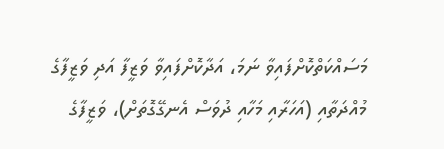މަސައްކަތްކޮށްފައިވާ ނަމަ، އަދާކޮށްފައިވާ ވަޒީފާ އަދި ވަޒީފާގެ މުއްދަތާއި (އަހަރާއި މަހާއި ދުވަސް އެނގޭގޮތަށް)، ވަޒީފާގެ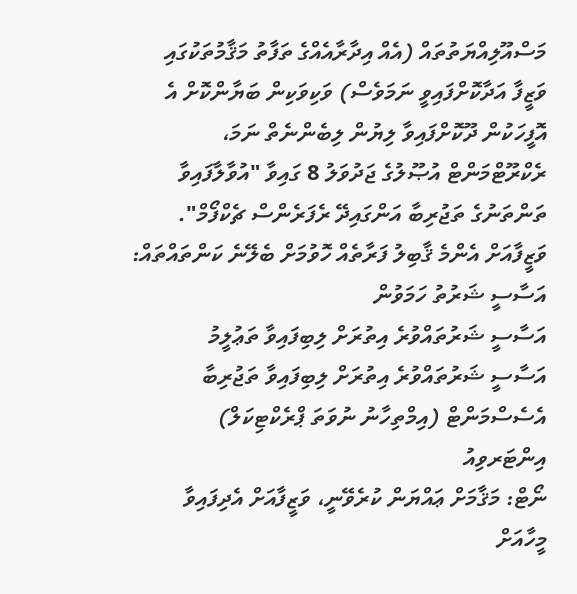މަސްއޫލިއްޔަތުތައް (އެއް އިދާރާއެއްގެ ތަފާތު މަޤާމުތަކުގައި ވަޒީފާ އަދާކޮށްފައިވީ ނަމަވެސް) ވަކިވަކިން ބަޔާންކޮށް އެ އޮފީހަކުން ދޫކޮށްފައިވާ ލިޔުން ލިބެންނެތް ނަމަ، ރެކްރޫޓްމަންޓް އުޞޫލުގެ ޖަދުވަލު 8 ގައިވާ "އުވާލާފައިވާ ތަންތަނުގެ ތަޖުރިބާ އަންގައިދޭ ރެފަރެންސް ޗެކްފޯމް".
ވަޒީފާއަށް އެންމެ ޤާބިލު ފަރާތެއް ހޮވުމަށް ބެލޭނެ ކަންތައްތައް:
އަސާސީ ޝަރުތު ހަމަވުން
އަސާސީ ޝަރުތައްވުރެ އިތުރަށް ލިބިފައިވާ ތަޢުލީމު
އަސާސީ ޝަރުތައްވުރެ އިތުރަށް ލިބިފައިވާ ތަޖުރިބާ
އެސެސްމަންޓް (އިމްތިހާނު ނުވަތަ ޕްރެކްޓިކަލް)
އިންޓަރވިއު
ނޯޓް: މަޤާމަށް ޢައްޔަން ކުރެވޭނީ، ވަޒީފާއަށް އެދިފައިވާ މީހާއަށް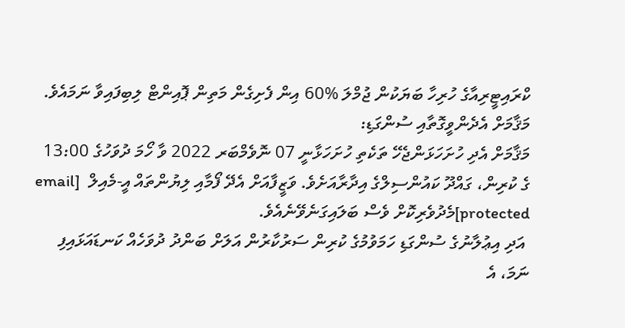ކްރައިޓީރިއާގެ ހުރިހާ ބަޔަކުން ޖުމްލަ %60 އިން ފެށިގެން މަތިން ޕޮއިންޓް ލިބިފައިވާ ނަމައެވެ.
މަޤާމަށް އެދެންވީގޮތާއި ސުންގަޑި:
މަޤާމަށް އެދި ހުށަހަޅަންޖެހޭ ތަކެތި ހުށަހަޅާނީ 07 ނޮވެމްބަރ 2022 ވާ ހޯމަ ދުވަހުގެ 13:00 ގެ ކުރިން، ގައްދޫ ކައުންސިލްގެ އިދާރާއަށެވެ. ވަޒީފާއަށް އެދޭ ފޯމާއި ލިޔުންތައް އީ-މެއިލް  [email protected]މެދުވެރިކޮށް ވެސް ބަލައިގަނެވޭނެއެވެ.
 އަދި އިޢުލާނުގެ ސުންގަޑި ހަމަވުމުގެ ކުރިން ސަރުކާރުން އަލަށް ބަންދު ދުވަހެއް ކަނޑައަޅައިފި ނަމަ، އެ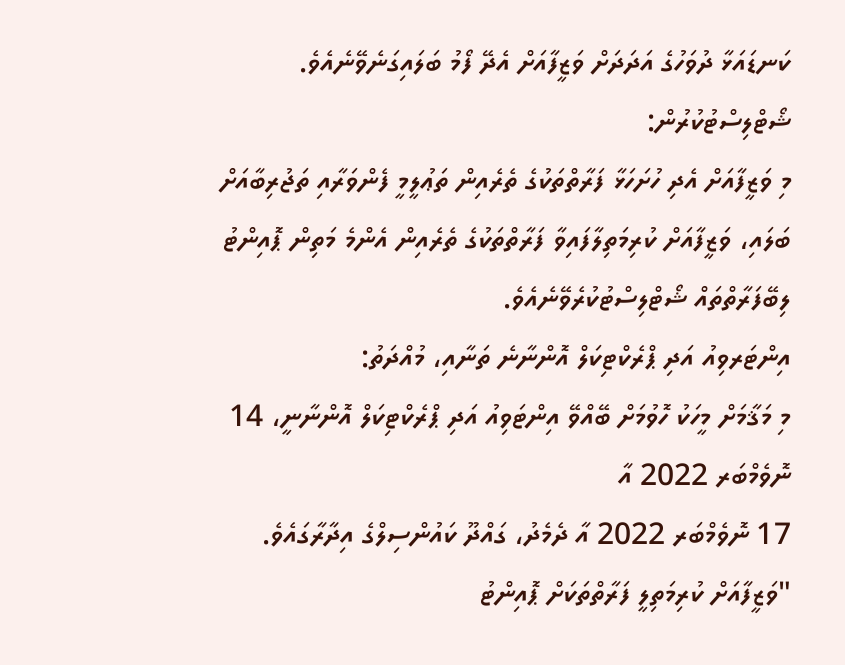ކަނޑައަޅާ ދުވަހުގެ އަދަދަށް ވަޒީފާއަށް އެދޭ ފޯމު ބަލައިގަނެވޭނެއެވެ.
ޝޯޓްލިސްޓުކުރުން:
މި ވަޒީފާއަށް އެދި ހުށަހަޅާ ފަރާތްތަކުގެ ތެރެއިން ތަޢުލީމީ ފެންވަރާއި ތަޖުރިބާއަށް ބަލައި، ވަޒީފާއަށް ކުރިމަތިލާފައިވާ ފަރާތްތަކުގެ ތެރެއިން އެންމެ މަތިން ޕޮއިންޓު ލިބޭފަރާތްތައް ޝޯޓްލިސްޓުކުރެވޭނެއެވެ.
އިންޓަރވިއު އަދި ޕްރެކްޓިކަލް އޮންނާނެ ތަނާއި، މުއްދަތު:
މި މަޤާމަށް މީހަކު ހޮވުމަށް ބޭއްވޭ އިންޓަވިއު އަދި ޕްރެކްޓިކަލް އޮންނާނީ، 14 ނޮވެމްބަރ 2022 އާ
17 ނޮވެމްބަރ 2022 އާ ދެމެދު، ގައްދޫ ކައުންސިލްގެ އިދާރާގައެވެ.
"ވަޒީފާއަށް ކުރިމަތިލީ ފަރާތްތަކަށް ޕޮއިންޓު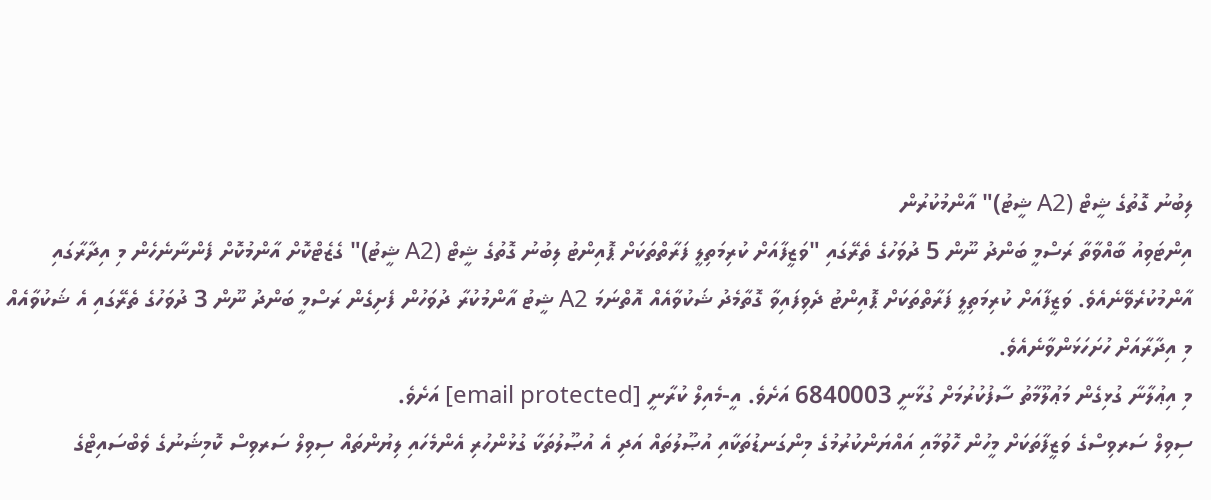ލިބުނު ގޮތުގެ ޝީޓް (A2 ޝީޓު)" އާންމުކުރުން
އިންޓަވިއު ބާއްވާތާ ރަސްމީ ބަންދު ނޫން 5 ދުވަހުގެ ތެރޭގައި "ވަޒީފާއަށް ކުރިމަތިލީ ފަރާތްތަކަށް ޕޮއިންޓު ލިބުނު ގޮތުގެ ޝީޓް (A2 ޝީޓު)" ގެޒެޓްކޮށް އާންމުކޮށް ފެންނާނެހެން މި އިދާރާގައި އާންމުކުރެވޭނެއެވެ. ވަޒީފާއަށް ކުރިމަތިލީ ފަރާތްތަކަށް ޕޮއިންޓު ދެވިފައިވާ ގޮތާމެދު ޝަކުވާއެއް އޮތްނަމަ A2 ޝީޓު އާންމުކުރާ ދުވަހުން ފެށިގެން ރަސްމީ ބަންދު ނޫން 3 ދުވަހުގެ ތެރޭގައި އެ ޝަކުވާއެއް މި އިދާރާއަށް ހުށަހަޅަންވާނެއެވެ.
މި އިޢުލާނާ ގުޅިގެން މަޢުލޫމާތު ސާފުކުރުމަށް ގުޅާނީ 6840003 އަށެވެ. އީ-މެއިލް ކުރާނީ [email protected] އަށެވެ.
ސިވިލް ސަރވިސްގެ ވަޒީފާތަކަށް މީހުން ހޮވުމާއި އައްޔަންކުރުމުގެ މިންގަނޑުތަކާއި އުޞޫލުތައް އަދި އެ އުޞޫލުތަކާ ގުޅުންހުރި އެންމެހައި ލިޔުންތައް ސިވިލް ސަރވިސް ކޮމިޝަނުގެ ވެބްސައިޓްގެ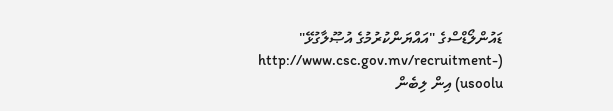ޑައުންލޯޑްސްގެ "އައްޔަންކުރުމުގެ އުޞޫލާގުޅޭ" (http://www.csc.gov.mv/recruitment-usoolu) އިން ލިބެން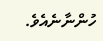ހުންނާނެއެވެ.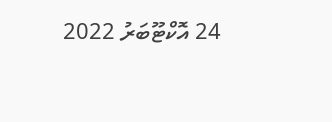24 އޮކްޓޫބަރު 2022